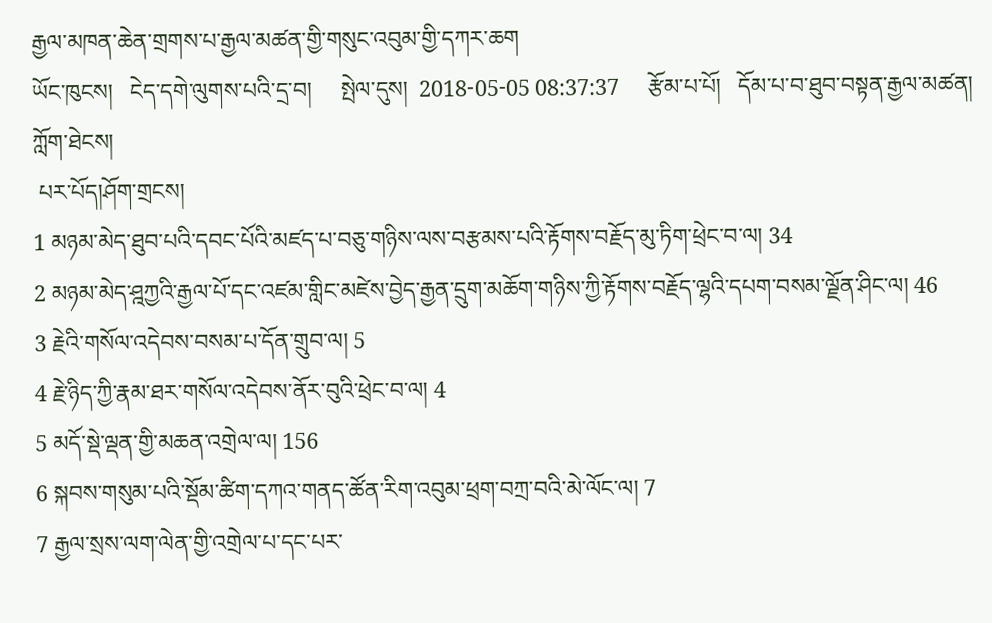རྒྱལ་མཁན་ཆེན་གྲགས་པ་རྒྱལ་མཚན་གྱི་གསུང་འབུམ་གྱི་དཀར་ཆག
ཡོང་ཁུངས།   ངེད་དགེ་ལུགས་པའི་དྲ་བ།     སྤེལ་དུས།  2018-05-05 08:37:37     རྩོམ་པ་པོ།   དོམ་པ་བ་ཐུབ་བསྟན་རྒྱལ་མཚན།     ཀློག་ཐེངས།
 པར་པོད།ཤོག་གྲངས།
1 མཉམ་མེད་ཐུབ་པའི་དབང་པོའི་མཛད་པ་བཅུ་གཉིས་ལས་བརྩམས་པའི་རྟོགས་བརྗོད་མུ་ཏིག་ཕྲེང་བ་ལ། 34
2 མཉམ་མེད་ཤྰཀྱའི་རྒྱལ་པོ་དང་འཛམ་གླིང་མཛེས་བྱེད་རྒྱན་དྲུག་མཆོག་གཉིས་ཀྱི་རྟོགས་བརྗོད་ལྷའི་དཔག་བསམ་ལྗོན་ཤིང་ལ། 46
3 རྗེའི་གསོལ་འདེབས་བསམ་པ་དོན་གྲུབ་ལ། 5
4 རྗེ་ཉིད་ཀྱི་རྣམ་ཐར་གསོལ་འདེབས་ནོར་བུའི་ཕྲེང་བ་ལ། 4
5 མདོ་སྡེ་ལྡན་གྱི་མཆན་འགྲེལ་ལ། 156
6 སྐབས་གསུམ་པའི་སྡོམ་ཚིག་དཀའ་གནད་ཚོན་རིག་འབུམ་ཕྲག་བཀྲ་བའི་མེ་ལོང་ལ། 7
7 རྒྱལ་སྲས་ལག་ལེན་གྱི་འགྲེལ་པ་དང་པར་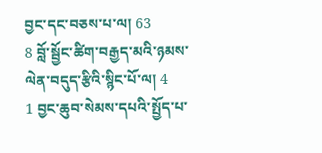བྱང་དང་བཅས་པ་ལ། 63
8 བློ་སྦྱོང་ཚིག་བརྒྱད་མའི་ཉམས་ལེན་བདུད་རྩིའི་སྙིང་པོ་ལ། 4
1 བྱང་ཆུབ་སེམས་དཔའི་སྤྱོད་པ་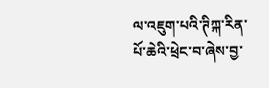ལ་འཇུག་པའི་ཊིཀྐ་རིན་པོ་ཆེའི་ཕྲེང་བ་ཞེས་བྱ་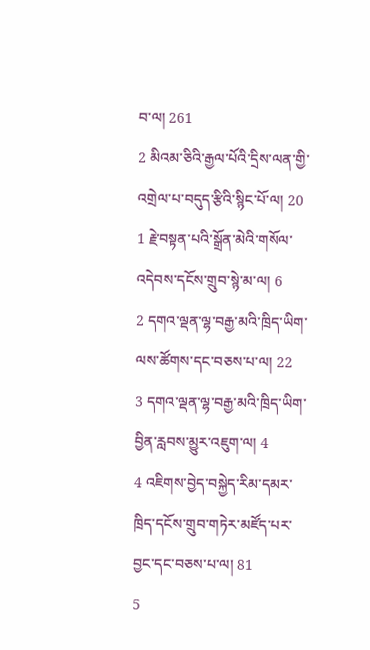བ་ལ། 261
2 མིའམ་ཅིའི་རྒྱལ་པོའི་དྲིས་ལན་གྱི་འགྲེལ་པ་བདུད་རྩིའི་སྙིང་པོ་ལ། 20
1 རྗེ་བསྟན་པའི་སྒྲོན་མེའི་གསོལ་འདེབས་དངོས་གྲུབ་སྙེ་མ་ལ། 6
2 དགའ་ལྡན་ལྷ་བརྒྱ་མའི་ཁྲིད་ཡིག་ལས་ཚོགས་དང་བཅས་པ་ལ། 22
3 དགའ་ལྡན་ལྷ་བརྒྱ་མའི་ཁྲིད་ཡིག་བྱིན་རླབས་མྱུར་འཇུག་ལ། 4
4 འཇིགས་བྱེད་བསྐྱེད་རིམ་དམར་ཁྲིད་དངོས་གྲུབ་གཏེར་མཛོད་པར་བྱང་དང་བཅས་པ་ལ། 81
5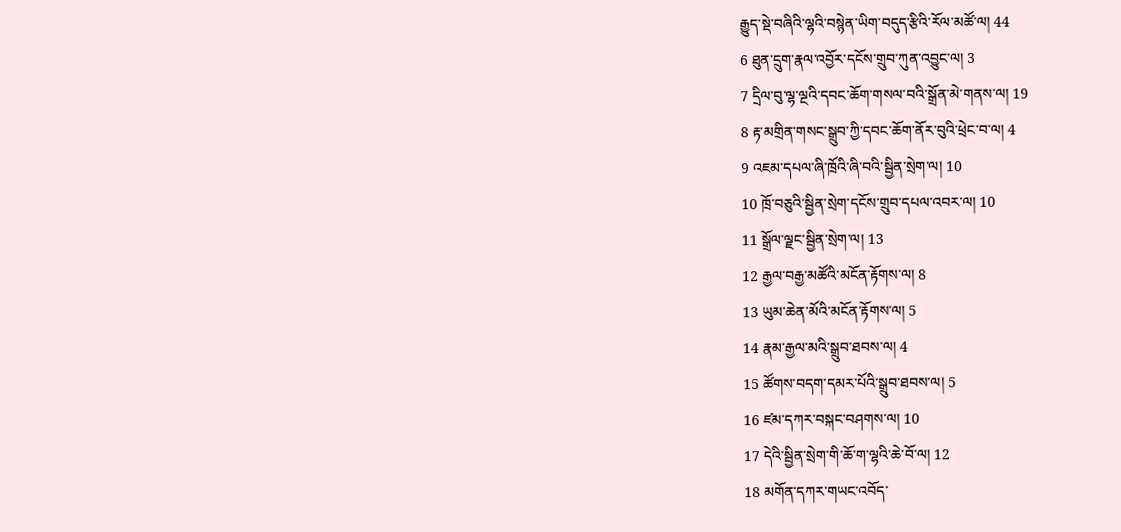རྒྱུད་སྡེ་བཞིའི་ལྷའི་བསྙེན་ཡིག་བདུད་རྩིའི་རོལ་མཚོ་ལ། 44
6 ཐུན་དྲུག་རྣལ་འབྱོར་དངོས་གྲུབ་ཀུན་འབྱུང་ལ། 3
7 དྲིལ་བུ་ལྷ་ལྔའི་དབང་ཆོག་གསལ་བའི་སྒྲོན་མེ་གནས་ལ། 19
8 རྟ་མགྲིན་གསང་སྒྲུབ་ཀྱི་དབང་ཆོག་ནོར་བུའི་ཕྲེང་བ་ལ། 4
9 འཇམ་དཔལ་ཞི་ཁྲོའི་ཞི་བའི་སྦྱིན་སྲེག་ལ། 10
10 ཁྲོ་བཅུའི་སྦྱིན་སྲེག་དངོས་གྲུབ་དཔལ་འབར་ལ། 10
11 སྒྲོལ་ལྗང་སྦྱིན་སྲེག་ལ། 13
12 རྒྱལ་བརྒྱ་མཚོའི་མངོན་རྟོགས་ལ། 8
13 ཡུམ་ཆེན་མོའི་མངོན་རྟོགས་ལ། 5
14 རྣམ་རྒྱལ་མའི་སྒྲུབ་ཐབས་ལ། 4
15 ཚོགས་བདག་དམར་པོའི་སྒྲུབ་ཐབས་ལ། 5
16 ཛམ་དཀར་བསྐང་བཤགས་ལ། 10
17 དེའི་སྦྱིན་སྲེག་གི་ཆོ་ག་ལྷའི་ཆེ་བོ་ལ། 12
18 མགོན་དཀར་གཡང་འབོད་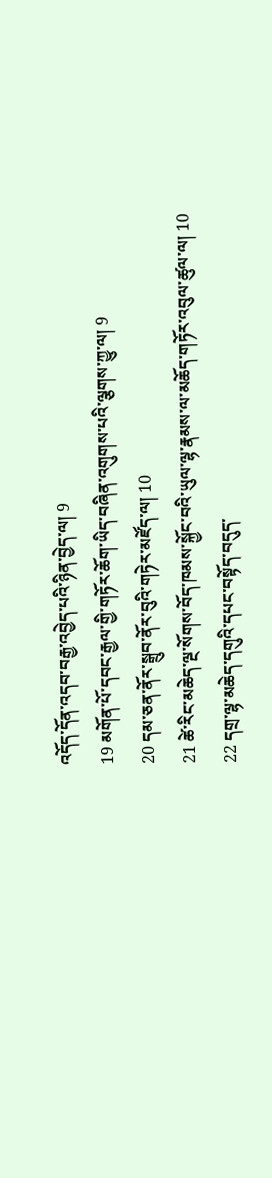འདོད་དོན་འདབ་བརྒྱ་འབྱེད་པའི་ཉིན་བྱེད་ལ། 9
19 མགོན་པོ་དབང་རྒྱལ་གྱི་གཏོར་ཆོག་ཡིད་བཞིན་འགུགས་པའི་ལྕགས་ཀྱུ་ལ། 9
20 དམ་ཅན་ནོར་སྒྲུབ་ནོར་བུའི་གཏེར་མཛོད་ལ། 10
21 ཚེ་རིང་མཆེད་ལྔ་སོགས་བོད་ཁམས་སྐྱོང་བའི་ཡུལ་ལྷ་རྣམས་ལ་མཆོད་གཏོར་འབུལ་ཚུལ་ལ། 10
22 དགྲ་ལྷ་མཆེད་དགུའི་དཔང་བསྟོད་བདུད་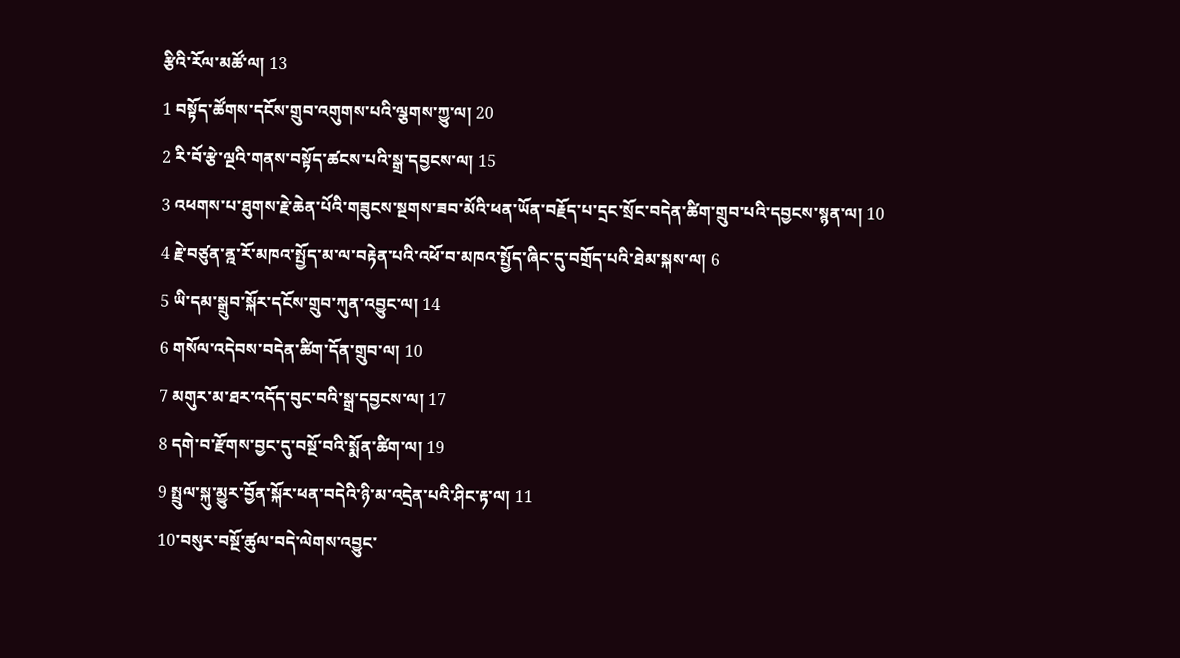རྩིའི་རོལ་མཚོ་ལ། 13
1 བསྟོད་ཚོགས་དངོས་གྲུབ་འགུགས་པའི་ལྕགས་ཀྱུ་ལ། 20
2 རི་བོ་རྩེ་ལྔའི་གནས་བསྟོད་ཚངས་པའི་སྒྲ་དབྱངས་ལ། 15
3 འཕགས་པ་ཐུགས་རྗེ་ཆེན་པོའི་གཟུངས་སྔགས་ཟབ་མོའི་ཕན་ཡོན་བརྗོད་པ་དྲང་སྲོང་བདེན་ཚིག་གྲུབ་པའི་དབྱངས་སྙན་ལ། 10
4 རྗེ་བཙུན་ནྰ་རོ་མཁའ་སྤྱོད་མ་ལ་བརྟེན་པའི་འཕོ་བ་མཁའ་སྤྱོད་ཞིང་དུ་བགྲོད་པའི་ཐེམ་སྐས་ལ། 6
5 ཡི་དམ་སྒྲུབ་སྐོར་དངོས་གྲུབ་ཀུན་འབྱུང་ལ། 14
6 གསོལ་འདེབས་བདེན་ཚིག་དོན་གྲུབ་ལ། 10
7 མགུར་མ་ཐར་འདོད་བུང་བའི་སྒྲ་དབྱངས་ལ། 17
8 དགེ་བ་རྫོགས་བྱང་དུ་བསྔོ་བའི་སྨོན་ཚིག་ལ། 19
9 སྤྲུལ་སྐུ་མྱུར་བྱོན་སྐོར་ཕན་བདེའི་ཉི་མ་འདྲེན་པའི་ཤིང་རྟ་ལ། 11
10་བསུར་བསྔོ་ཚུལ་བདེ་ལེགས་འབྱུང་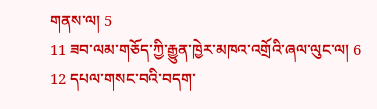གནས་ལ། 5
11 ཟབ་ལམ་གཅོད་ཀྱི་རྒྱུན་ཁྱེར་མཁའ་འགྲོའི་ཞལ་ལུང་ལ། 6
12 དཔལ་གསང་བའི་བདག་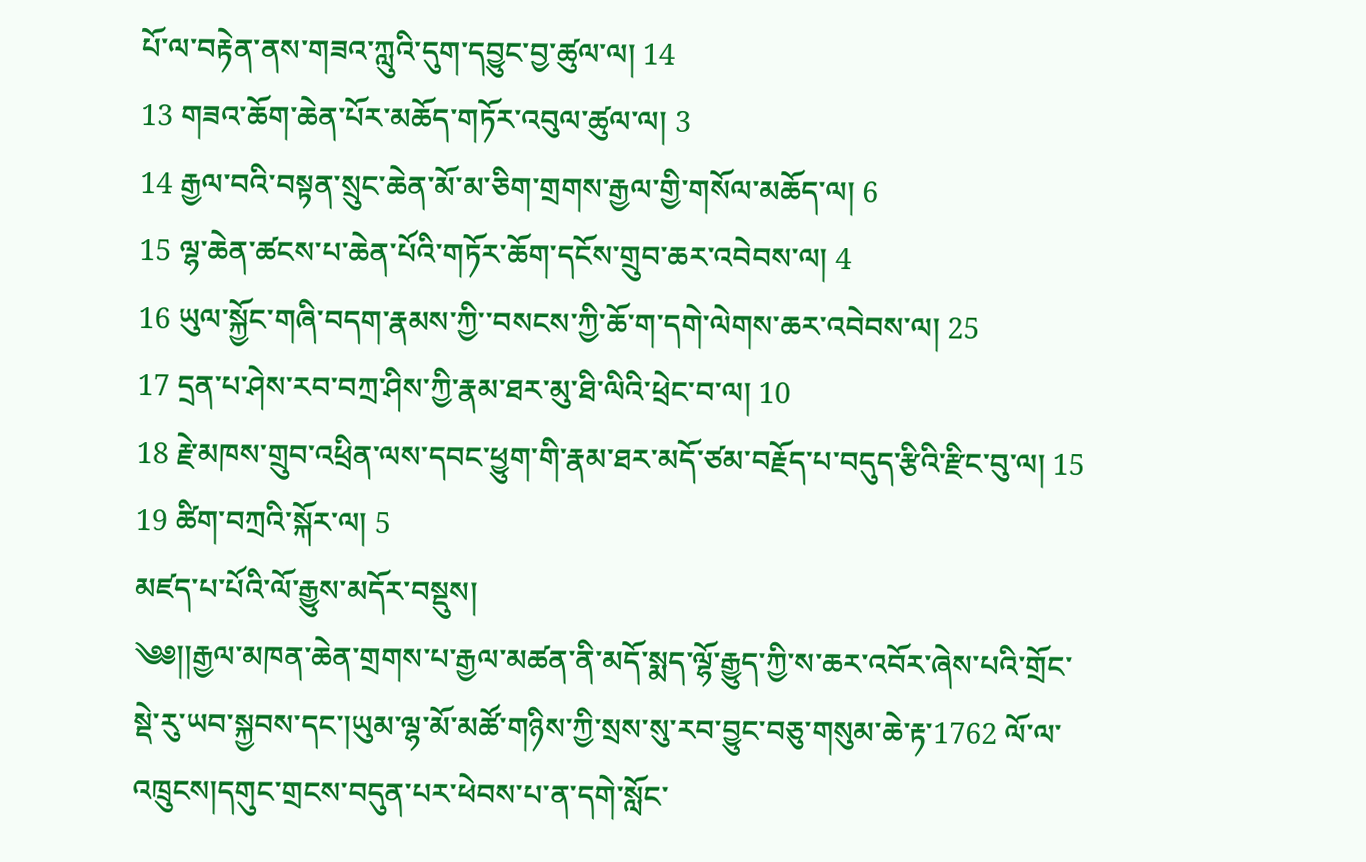པོ་ལ་བརྟེན་ནས་གཟའ་ཀླུའི་དུག་དབྱུང་བྱ་ཚུལ་ལ། 14
13 གཟའ་ཆོག་ཆེན་པོར་མཆོད་གཏོར་འབུལ་ཚུལ་ལ། 3
14 རྒྱལ་བའི་བསྟན་སྲུང་ཆེན་མོ་མ་ཅིག་གྲགས་རྒྱལ་གྱི་གསོལ་མཆོད་ལ། 6
15 ལྷ་ཆེན་ཚངས་པ་ཆེན་པོའི་གཏོར་ཆོག་དངོས་གྲུབ་ཆར་འབེབས་ལ། 4
16 ཡུལ་སྐྱོང་གཞི་བདག་རྣམས་ཀྱི་་བསངས་ཀྱི་ཆོ་ག་དགེ་ལེགས་ཆར་འབེབས་ལ། 25
17 དྲན་པ་ཤེས་རབ་བཀྲ་ཤིས་ཀྱི་རྣམ་ཐར་མུ་ཐི་ལིའི་ཕྲེང་བ་ལ། 10
18 རྗེ་མཁས་གྲུབ་འཕྲིན་ལས་དབང་ཕྱུག་གི་རྣམ་ཐར་མདོ་ཙམ་བརྗོད་པ་བདུད་རྩིའི་རྫིང་བུ་ལ། 15
19 ཚིག་བཀྲའི་སྐོར་ལ། 5
མཛད་པ་པོའི་ལོ་རྒྱུས་མདོར་བསྡུས།
༄༅།།རྒྱལ་མཁན་ཆེན་གྲགས་པ་རྒྱལ་མཚན་ནི་མདོ་སྨད་ལྷོ་རྒྱུད་ཀྱི་ས་ཆར་འབོར་ཞེས་པའི་གྲོང་སྡེ་རུ་ཡབ་སྐྱབས་དང་།ཡུམ་ལྷ་མོ་མཚོ་གཉིས་ཀྱི་སྲས་སུ་རབ་བྱུང་བཅུ་གསུམ་ཆེ་རྟ་1762 ལོ་ལ་འཁྲུངས།དགུང་གྲངས་བདུན་པར་ཕེབས་པ་ན་དགེ་སློང་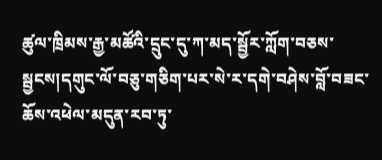ཚུལ་ཁྲིམས་རྒྱ་མཚོའི་དྲུང་དུ་ཀ་མད་སྦྱོར་ཀློག་བཅས་སྦྱངས།དགུང་ལོ་བཅུ་གཅིག་པར་སེ་ར་དགེ་བཤེས་བློ་བཟང་ཆོས་འཕེལ་མདུན་རབ་ཏུ་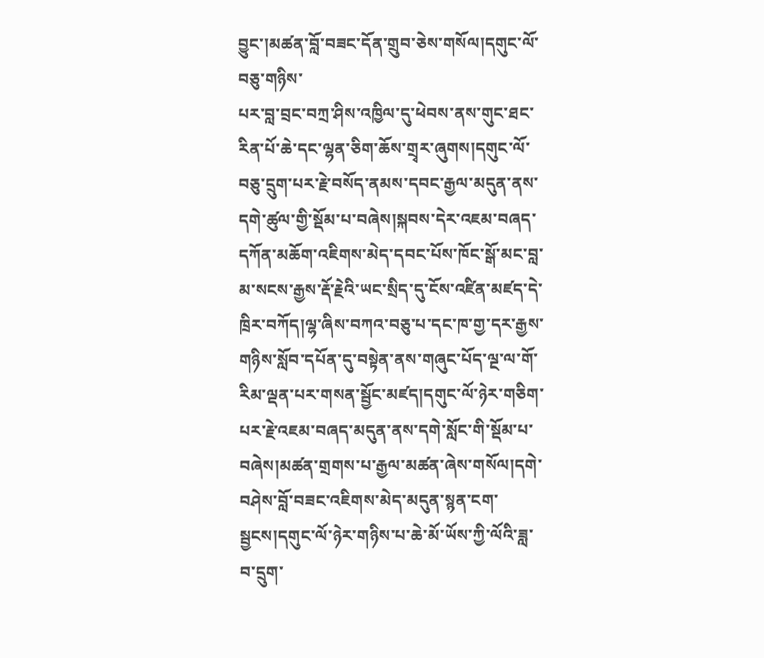བྱུང་།མཚན་བློ་བཟང་དོན་གྲུབ་ཅེས་གསོལ།དགུང་ལོ་བཅུ་གཉིས་
པར་བླ་བྲང་བཀྲ་ཤིས་འཁྱིལ་དུ་ཕེབས་ནས་གུང་ཐང་རིན་པོ་ཆེ་དང་ལྷན་ཅིག་ཆོས་གྲྭར་ཞུགས།དགུང་ལོ་བཅུ་དྲུག་པར་རྗེ་བསོད་ནམས་དབང་རྒྱལ་མདུན་ནས་དགེ་ཚུལ་གྱི་སྡོམ་པ་བཞེས།སྐབས་དེར་འཇམ་བཞད་དཀོན་མཆོག་འཇིགས་མེད་དབང་པོས་ཁོང་སྒོ་མང་བླ་མ་སངས་རྒྱས་རྡོ་རྗེའི་ཡང་སྲིད་དུ་ངོས་འཛིན་མཛད་དེ་ཁྲིར་བཀོད།ལྷ་ཞིས་བཀའ་བཅུ་པ་དང་ཁ་གྱ་དར་རྒྱས་གཉིས་སློབ་དཔོན་དུ་བསྟེན་ནས་གཞུང་པོད་ལྔ་ལ་གོ་རིམ་ལྡན་པར་གསན་སྦྱོང་མཛད།དགུང་ལོ་ཉེར་གཅིག་པར་རྗེ་འཇམ་བཞད་མདུན་ནས་དགེ་སློང་གི་སྡོམ་པ་བཞེས།མཚན་གྲགས་པ་རྒྱལ་མཚན་ཞེས་གསོལ།དགེ་བཤེས་བློ་བཟང་འཇིགས་མེད་མདུན་སྙན་ངག་སྦྱངས།དགུང་ལོ་ཉེར་གཉིས་པ་ཆེ་མོ་ཡོས་ཀྱི་ལོའི་ཟླ་བ་དྲུག་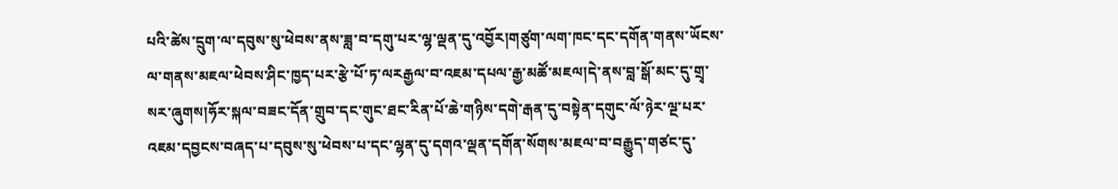པའི་ཚེས་དྲུག་ལ་དབུས་སུ་ཕེབས་ནས་ཟླ་བ་དགུ་པར་ལྷ་ལྡན་དུ་འབྱོར།གཙུག་ལག་ཁང་དང་དགོན་གནས་ཡོངས་ལ་གནས་མཇལ་ཕེབས་ཤིང་ཁྱད་པར་རྩེ་པོ་ཏ་ལརརྒྱལ་བ་འཇམ་དཔལ་རྒྱ་མཚོ་མཇལ།དེ་ནས་བླ་སྒོ་མང་དུ་གྲྭ་སར་ཞུགས།ཧོར་སྐལ་བཟང་དོན་གྲུབ་དང་གུང་ཐང་རིན་པོ་ཆེ་གཉིས་དགེ་རྒན་དུ་བསྟེན་དགུང་ལོ་ཉེར་ལྔ་པར་འཇམ་དབྱངས་བཞད་པ་དབུས་སུ་ཕེབས་པ་དང་ལྷན་དུ་དགའ་ལྡན་དགོན་སོགས་མཇལ་བ་བརྒྱུད་གཙང་དུ་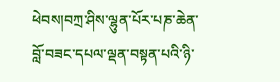ཕེབས།བཀྲ་ཤིས་ལྷུན་པོར་པཎ་ཆེན་བློ་བཟང་དཔལ་ལྡན་བསྟན་པའི་ཉི་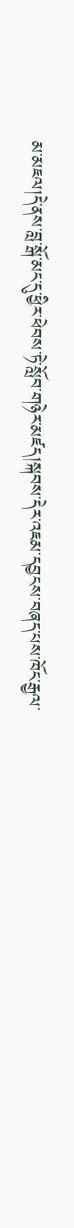མ་མཇལ།དེ་ནས་བླ་སྒོ་མང་དུ་ཕྱིར་ཕེབས་ཏེ་སློབ་གཉེར་མཛད།སྐབས་དེར་འཇམ་དབྱངས་བཞད་པས་ཁོང་རྒྱལ་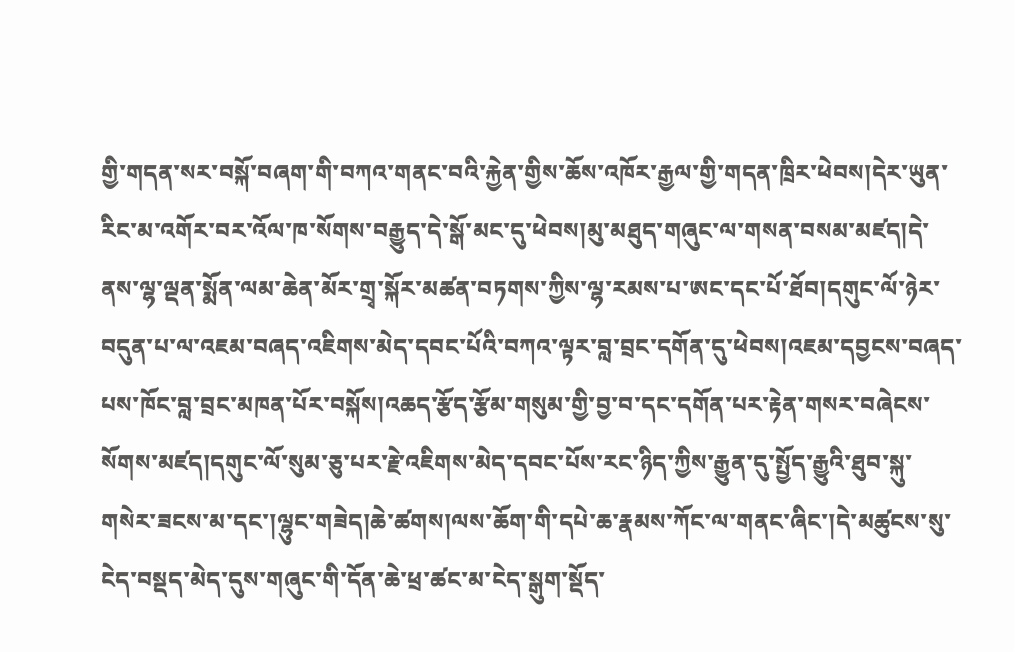གྱི་གདན་སར་བསྐོ་བཞག་གི་བཀའ་གནང་བའི་རྐྱེན་གྱིས་ཆོས་འཁོར་རྒྱལ་གྱི་གདན་ཁྲིར་ཕེབས།དེར་ཡུན་རིང་མ་འགོར་བར་འོལ་ཁ་སོགས་བརྒྱུད་དེ་སྒོ་མང་དུ་ཕེབས།མུ་མཐུད་གཞུང་ལ་གསན་བསམ་མཛད།དེ་ནས་ལྷ་ལྡན་སྨོན་ལམ་ཆེན་མོར་གྲྭ་སྐོར་མཚན་བཏགས་ཀྱིས་ལྷ་རམས་པ་ཨང་དང་པོ་ཐོབ།དགུང་ལོ་ཉེར་བདུན་པ་ལ་འཇམ་བཞད་འཇིགས་མེད་དབང་པོའི་བཀའ་ལྟར་བླ་བྲང་དགོན་དུ་ཕེབས།འཇམ་དབྱངས་བཞད་པས་ཁོང་བླ་བྲང་མཁན་པོར་བསྐོས།འཆད་རྩོད་རྩོམ་གསུམ་གྱི་བྱ་བ་དང་དགོན་པར་རྟེན་གསར་བཞེངས་སོགས་མཛད།དགུང་ལོ་སུམ་ཅུ་པར་རྗེ་འཇིགས་མེད་དབང་པོས་རང་ཉིད་ཀྱིས་རྒྱུན་དུ་སྤྱོད་རྒྱུའི་ཐུབ་སྐུ་གསེར་ཟངས་མ་དང་།ལྷུང་གཟེད།ཆེ་ཚགས།ལས་ཆོག་གི་དཔེ་ཆ་རྣམས་ཀོང་ལ་གནང་ཞིང་།དེ་མཚུངས་སུ་ངེད་བསྡད་མེད་དུས་གཞུང་གི་དོན་ཆེ་ཕྲ་ཚང་མ་ངེད་སྒུག་སྡོད་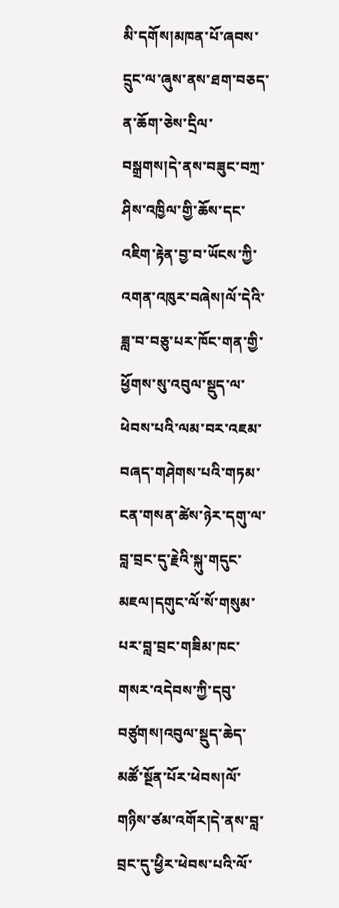མི་དགོས།མཁན་པོ་ཞབས་དྲུང་ལ་ཞུས་ནས་ཐག་བཅད་ན་ཆོག་ཅེས་དྲིལ་བསྒྲགས།དེ་ནས་བཟུང་བཀྲ་ཤིས་འཁྱིལ་གྱི་ཆོས་དང་འཇིག་རྟེན་བྱ་བ་ཡོངས་ཀྱི་འགན་འཁུར་བཞེས།ལོ་དེའི་ཟླ་བ་བཅུ་པར་ཁོང་གན་གྱི་ཕྱོགས་སུ་འབུལ་སྡུད་ལ་ཕེབས་པའི་ལམ་བར་འཇམ་བཞད་གཤེགས་པའི་གཏམ་ངན་གསན་ཚེས་ཉེར་དགུ་ལ་བླ་བྲང་དུ་རྗེའི་སྐུ་གདུང་མཇལ།དགུང་ལོ་སོ་གསུམ་པར་བླ་བྲང་གཟིམ་ཁང་གསར་འདེབས་ཀྱི་དབུ་བཙུགས།འབུལ་སྡུད་ཆེད་མཚོ་སྔོན་པོར་ཕེབས།ལོ་གཉིས་ཙམ་འགོར།དེ་ནས་བླ་བྲང་དུ་ཕྱིར་ཕེབས་པའི་ལོ་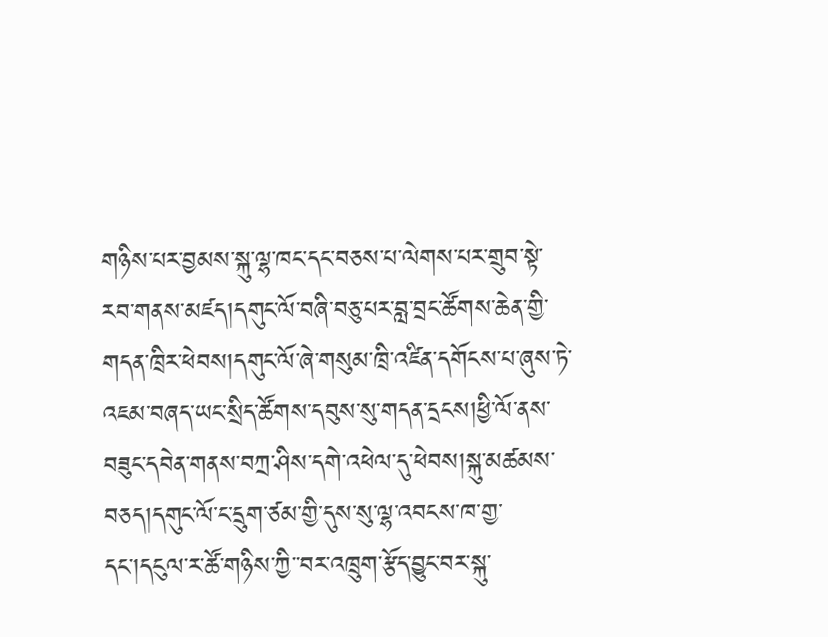གཉིས་པར་བྱམས་སྐུ་ལྷ་ཁང་དང་བཅས་པ་ལེགས་པར་གྲུབ་སྟེ་རབ་གནས་མཛད།དགུང་ལོ་བཞི་བཅུ་པར་བླ་བྲང་ཚོགས་ཆེན་གྱི་གདན་ཁྲིར་ཕེབས།དགུང་ལོ་ཞེ་གསུམ་ཁྲི་འཛིན་དགོངས་པ་ཞུས་ཏེ་འཇམ་བཞད་ཡང་སྲིད་ཚོགས་དབུས་སུ་གདན་དྲངས།ཕྱི་ལོ་ནས་བཟུང་དབེན་གནས་བཀྲ་ཤིས་དགེ་འཕེལ་དུ་ཕེབས།སྐུ་མཚམས་བཅད།དགུང་ལོ་ང་དྲུག་ཙམ་གྱི་དུས་སུ་ལྷ་འབངས་ཁ་གྱ་དང་།དངུལ་ར་ཚོ་གཉིས་ཀྱི་་བར་འཁྲུག་རྩོད་བྱུང་བར་སྐུ་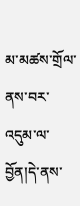མ་མཚས་གྲོལ་ནས་བར་འདུམ་ལ་བྱོན།དེ་ནས་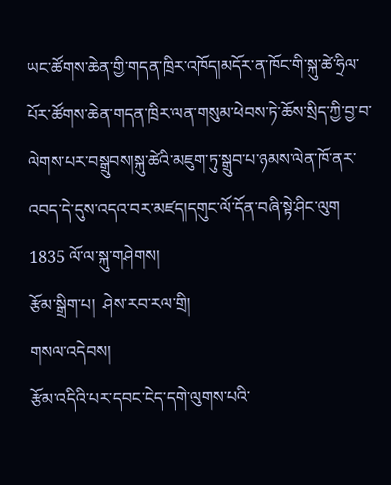ཡང་ཚོགས་ཆེན་གྱི་གདན་ཁྲིར་འཁོད།མདོར་ན་ཁོང་གི་སྐུ་ཚེ་ཧྲིལ་པོར་ཚོགས་ཆེན་གདན་ཁྲིར་ལན་གསུམ་ཕེབས་ཏེ་ཆོས་སྲིད་ཀྱི་བྱ་བ་ལེགས་པར་བསྒྲུབས།སྐུ་ཚེའི་མཇུག་ཏུ་སྒྲུབ་པ་ཉམས་ལེན་ཁོ་ནར་འབད་དེ་དུས་འདའ་བར་མཛད།དགུང་ལོ་དོན་བཞི་སྟེ་ཤིང་ལུག 1835 ལོ་ལ་སྐུ་གཤེགས།
རྩོམ་སྒྲིག་པ།  ཤེས་རབ་རལ་གྲི།
གསལ་འདེབས།
རྩོམ་འདིའི་པར་དབང་ངེད་དགེ་ལུགས་པའི་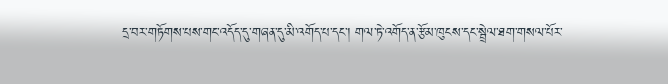དྲ་བར་གཏོགས་པས་གང་འདོད་དུ་གཞན་དུ་མི་འགོད་པ་དང་། གལ་ཏེ་འགོད་ན་རྩོམ་ཁུངས་དང་སྦྲེལ་ཐག་གསལ་པོར་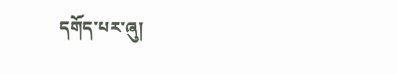དགོད་པར་ཞུ།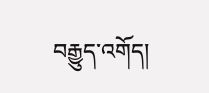བརྒྱུད་འགོད།